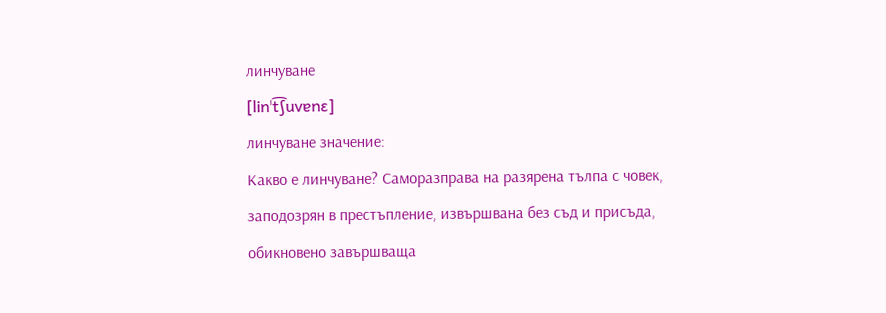линчуване
[linˈt͡ʃuvɐnɛ]
линчуване значение:
Какво е линчуване? Саморазправа на разярена тълпа с човек, заподозрян в престъпление, извършвана без съд и присъда, обикновено завършваща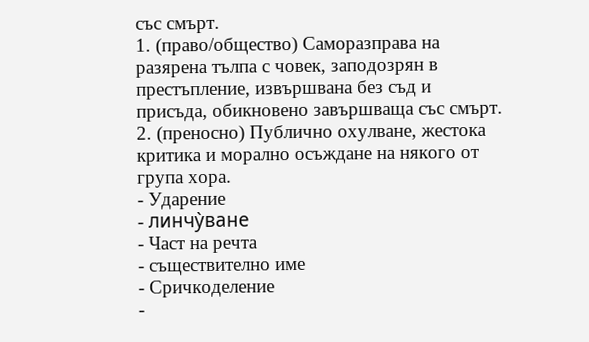със смърт.
1. (право/общество) Саморазправа на разярена тълпа с човек, заподозрян в престъпление, извършвана без съд и присъда, обикновено завършваща със смърт.
2. (преносно) Публично охулване, жестока критика и морално осъждане на някого от група хора.
- Ударение
- линчу̀ване
- Част на речта
- съществително име
- Сричкоделение
-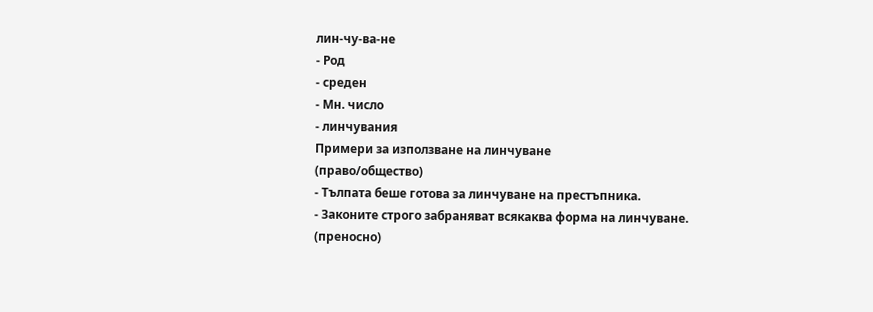лин-чу-ва-не
- Род
- среден
- Мн. число
- линчувания
Примери за използване на линчуване
(право/общество)
- Тълпата беше готова за линчуване на престъпника.
- Законите строго забраняват всякаква форма на линчуване.
(преносно)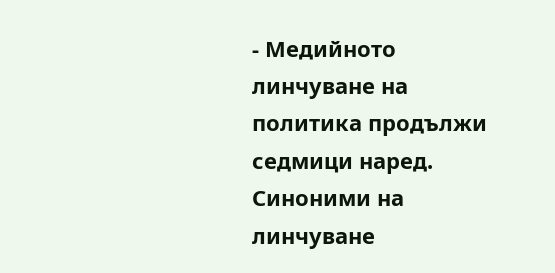- Медийното линчуване на политика продължи седмици наред.
Синоними на линчуване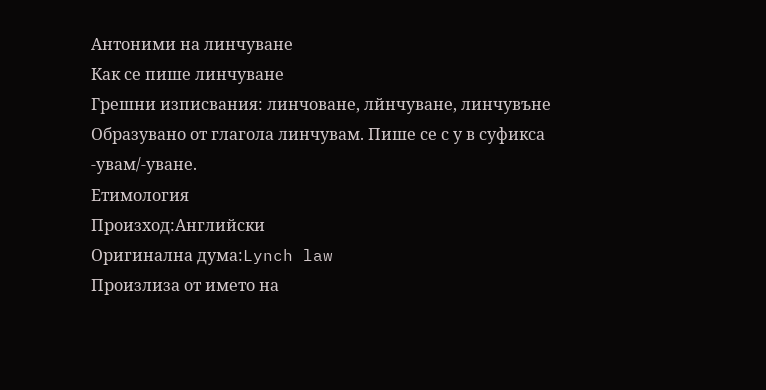Антоними на линчуване
Как се пише линчуване
Грешни изписвания: линчоване, лйнчуване, линчувъне
Образувано от глагола линчувам. Пише се с у в суфикса -увам/-уване.
Етимология
Произход:Английски
Оригинална дума:Lynch law
Произлиза от името на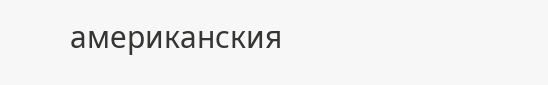американския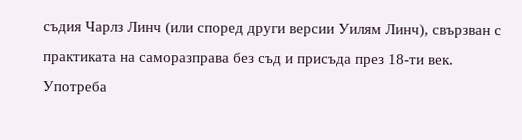съдия Чарлз Линч (или според други версии Уилям Линч), свързван с практиката на саморазправа без съд и присъда през 18-ти век.
Употреба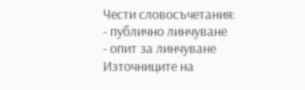Чести словосъчетания:
- публично линчуване
- опит за линчуване
Източниците на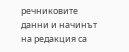речниковите данни и начинът на редакция са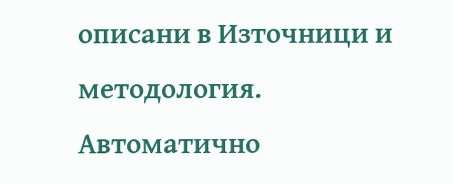описани в Източници и методология.
Автоматично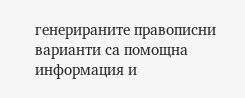генерираните правописни варианти са помощна информация и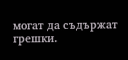могат да съдържат грешки.